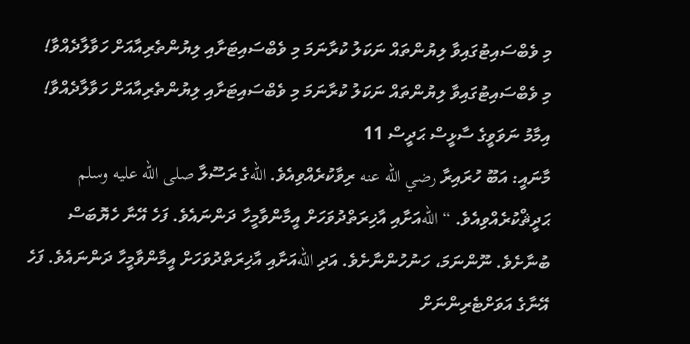މި ވެބްސައިޓުގައިވާ ލިޔުންތައް ނަކަލު ކުރާނަމަ މި ވެބްސައިޓަށާއި ލިޔުންތެރިއާއަށް ހަވާލާދެއްވާ!
މި ވެބްސައިޓުގައިވާ ލިޔުންތައް ނަކަލު ކުރާނަމަ މި ވެބްސައިޓަށާއި ލިޔުންތެރިއާއަށް ހަވާލާދެއްވާ!
އިމާމު ނަވަވީގެ ސާޅީސް ޙަދީސް 11
މާނައީ: އަބޫ ހުރައިރާ رضي اللّه عنه ރިވާކުރެއްވިއެވެ. اللهގެ ރަސޫލާ صلى الله عليه وسلم ޙަދީޘްކުރެއްވިއެވެ. “اللهއަށާއި އާޚިރަތްދުވަހަށް އީމާންވާމީހާ ދަންނައެވެ. ފަހެ އޭނާ ހެޔޮބަސް ބުނާށެވެ. ނޫންނަމަ، ހަނުހުންނާށެވެ. އަދި اللهއަށާއި އާޚިރަތްދުވަހަށް އީމާންވާމީހާ ދަންނައެވެ. ފަހެ އޭނާގެ އަވަށްޓެރިންނަށް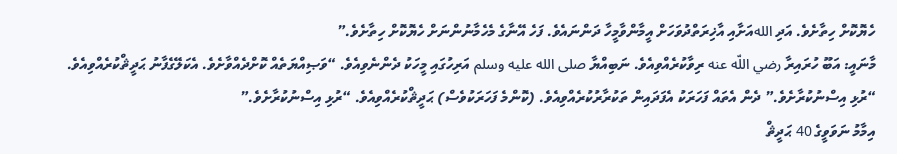ހެޔޮކޮށް ހިތާށެވެ. އަދި اللهއަށާއި އާޚިރަތްދުވަހަށް އީމާންވާމީހާ ދަންނައެވެ. ފަހެ އޭނާގެ މެހެމާނުންނަށް ހެޔޮކޮށް ހިތާށެވެ.”
މާނައީ: އަބޫ ހުރައިރާ رضي اللّه عنه ރިވާކުރެއްވިއެވެ. ނަބިއްޔާ صلى الله عليه وسلم އަރިހުގައި މީހަކު ދެންނެވިއެވެ. “ވަޞިއްޔަތެއް ކޮށްދެއްވާށެވެ. އެކަލޭގެފާނު ޙަދީޘްކުރެއްވިއެވެ. “ރުޅި އިސްނުކުރާށެވެ.” ދެން އެތައް ފަހަރަކު އެފަދައިން ތަކުރާރުކުރެއްވިއެވެ. (ކޮންމެ ފަހަރަކުވެސް) ޙަދީޘްކުރެއްވިއެވެ. “ރުޅި އިސްނުކުރާށެވެ.”
އިމާމު ނަވަވީގެ 40 ޙަދީޘް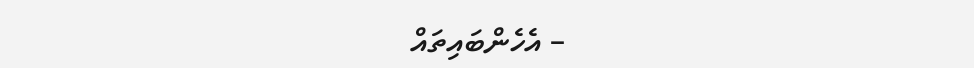– އެހެންބައިތައް